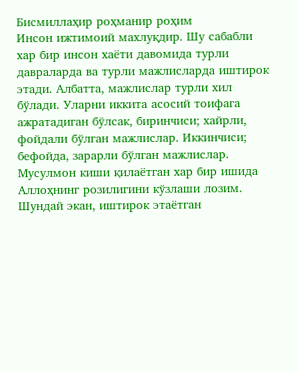Бисмиллаҳир роҳманир роҳим
Инсон ижтимоий махлуқдир. Шу сабабли хар бир инсон хаёти давомида турли давраларда ва турли мажлисларда иштирок этади. Албатта, мажлислар турли хил бўлади. Уларни иккита асосий тоифага ажратадиган бўлсак, биринчиси; хайрли, фойдали бўлган мажлислар. Иккинчиси; бефойда, зарарли бўлган мажлислар. Мусулмон киши қилаётган хар бир ишида Аллоҳнинг розилигини кўзлаши лозим. Шундай экан, иштирок этаётган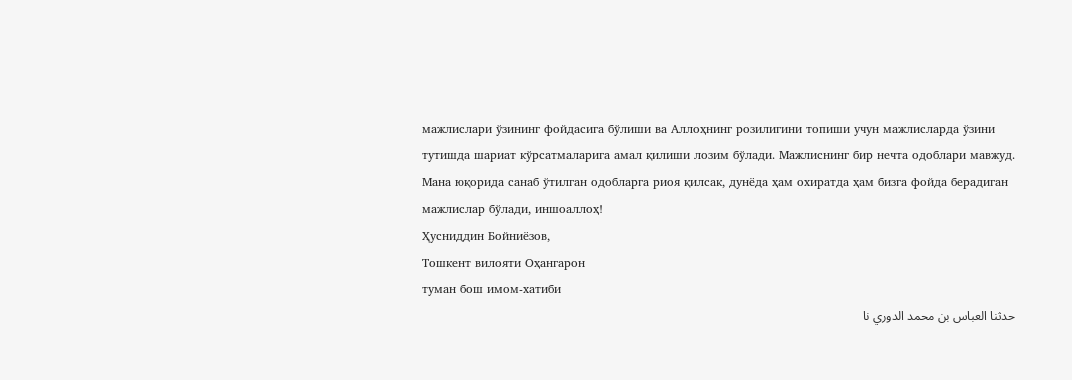мажлислари ўзининг фойдасига бўлиши ва Аллоҳнинг розилигини топиши учун мажлисларда ўзини тутишда шариат кўрсатмаларига амал қилиши лозим бўлади. Мажлиснинг бир нечта одоблари мавжуд.
Мана юқорида санаб ўтилган одобларга риоя қилсак, дунёда ҳам охиратда ҳам бизга фойда берадиган мажлислар бўлади, иншоаллоҳ!
Ҳусниддин Бойниёзов,
Тошкент вилояти Оҳангарон
туман бош имом-хатиби
حدثنا العباس بن محمد الدوري نا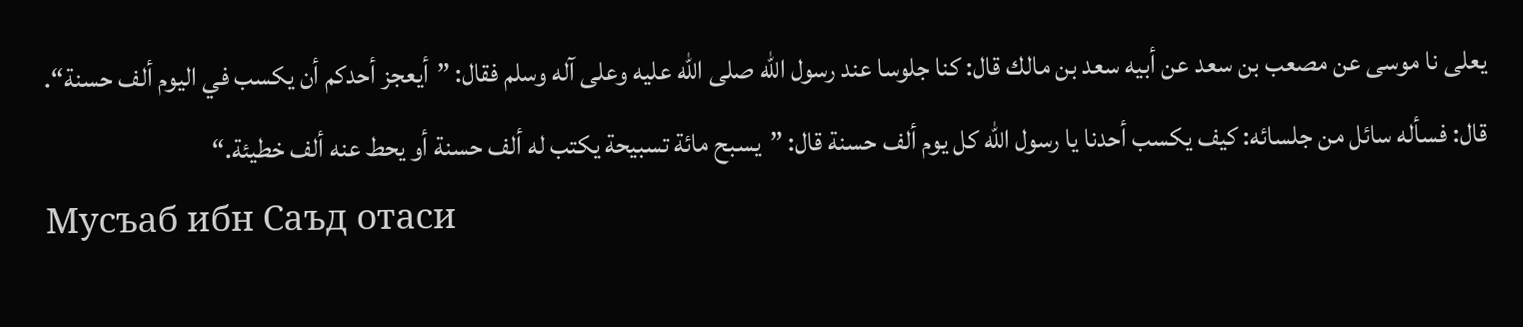يعلى نا موسى عن مصعب بن سعد عن أبيه سعد بن مالك قال: كنا جلوسا عند رسول الله صلى الله عليه وعلى آله وسلم فقال: ”أيعجز أحدكم أن يكسب في اليوم ألف حسنة“. قال: فسأله سائل من جلسائه: كيف يكسب أحدنا يا رسول الله كل يوم ألف حسنة قال: ”يسبح مائة تسبيحة يكتب له ألف حسنة أو يحط عنه ألف خطيئة.“
Мусъаб ибн Саъд отаси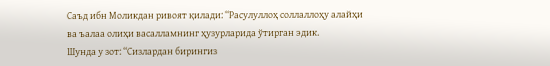Саъд ибн Моликдан ривоят қилади: “Расулуллоҳ соллаллоҳу алайҳи ва ъалаа олиҳи васалламнинг ҳузурларида ўтирган эдик.
Шунда у зот: “Сизлардан бирингиз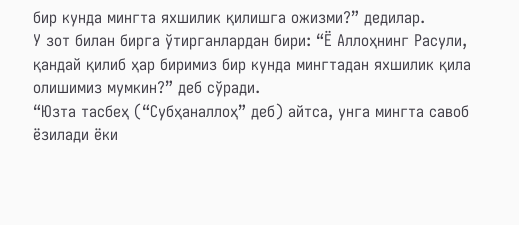бир кунда мингта яхшилик қилишга ожизми?” дедилар.
У зот билан бирга ўтирганлардан бири: “Ё Аллоҳнинг Расули, қандай қилиб ҳар биримиз бир кунда мингтадан яхшилик қила олишимиз мумкин?” деб сўради.
“Юзта тасбеҳ (“Субҳаналлоҳ” деб) айтса, унга мингта савоб ёзилади ёки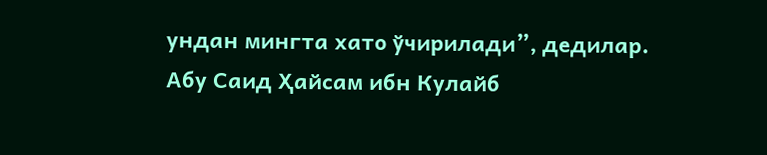ундан мингта хато ўчирилади”, дедилар.
Абу Саид Ҳайсам ибн Кулайб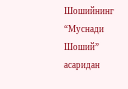Шошийнинг
“Муснади Шоший” асаридан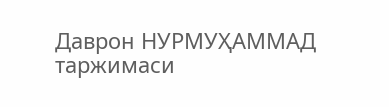Даврон НУРМУҲАММАД таржимаси